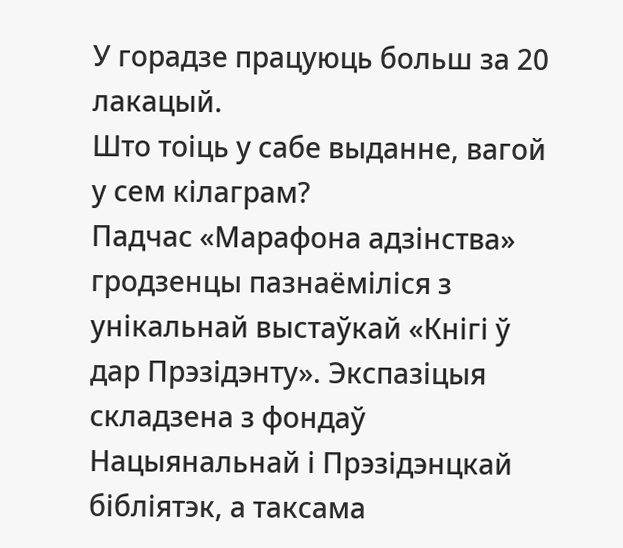У горадзе працуюць больш за 20 лакацый.
Што тоіць у сабе выданне, вагой у сем кілаграм?
Падчас «Марафона адзінства» гродзенцы пазнаёміліся з унікальнай выстаўкай «Кнігі ў дар Прэзідэнту». Экспазіцыя складзена з фондаў Нацыянальнай і Прэзідэнцкай бібліятэк, а таксама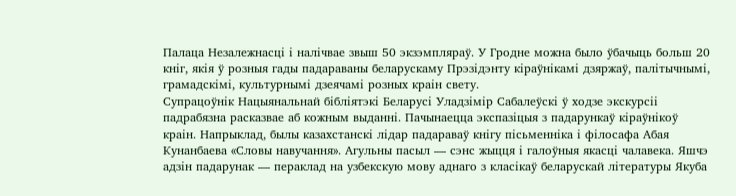Палаца Незалежнасці і налічвае звыш 50 экзэмпляраў. У Гродне можна было ўбачыць больш 20 кніг, якія ў розныя гады падараваны беларускаму Прэзідэнту кіраўнікамі дзяржаў, палітычнымі, грамадскімі, культурнымі дзеячамі розных краін свету.
Супрацоўнік Нацыянальнай бібліятэкі Беларусі Уладзімір Сабалеўскі ў ходзе экскурсіі падрабязна расказвае аб кожным выданні. Пачынаецца экспазіцыя з падарункаў кіраўнікоў краін. Напрыклад, былы казахстанскі лідар падараваў кнігу пісьменніка і філосафа Абая Кунанбаева «Словы навучання». Агульны пасыл — сэнс жыцця і галоўныя якасці чалавека. Яшчэ адзін падарунак — пераклад на узбекскую мову аднаго з класікаў беларускай літературы Якуба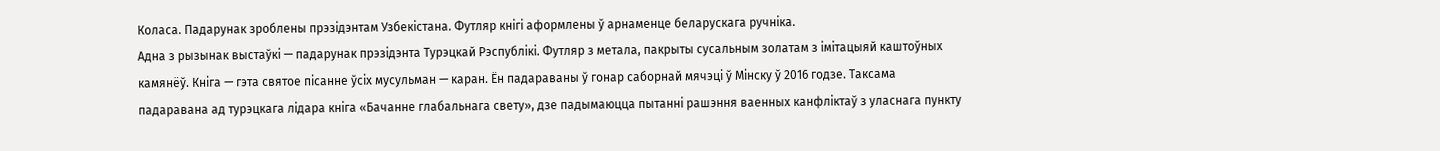Коласа. Падарунак зроблены прэзідэнтам Узбекістана. Футляр кнігі аформлены ў арнаменце беларускага ручніка.
Адна з рызынак выстаўкі — падарунак прэзідэнта Турэцкай Рэспублікі. Футляр з метала, пакрыты сусальным золатам з імітацыяй каштоўных камянёў. Кніга — гэта святое пісанне ўсіх мусульман — каран. Ён падараваны ў гонар саборнай мячэці ў Мінску ў 2016 годзе. Таксама падаравана ад турэцкага лідара кніга «Бачанне глабальнага свету», дзе падымаюцца пытанні рашэння ваенных канфліктаў з уласнага пункту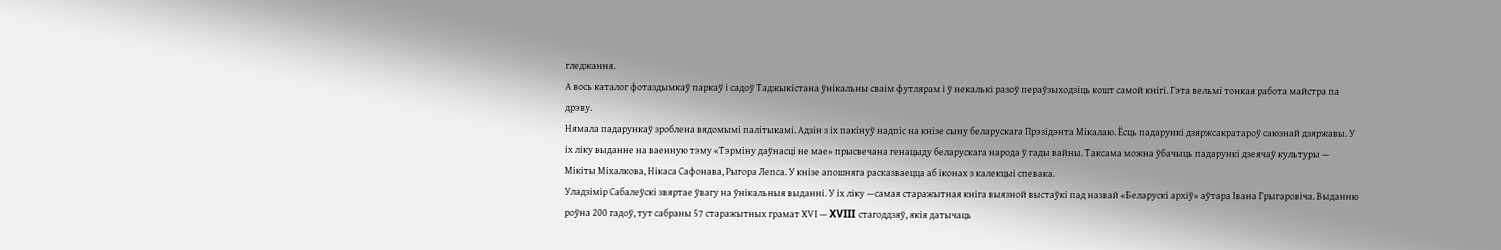гледжання.
А вось каталог фотаздымкаў паркаў і садоў Таджыкістана ўнікальны сваім футлярам і ў некалькі разоў пераўзыходзіць кошт самой кнігі. Гэта вельмі тонкая работа майстра па дрэву.
Нямала падарункаў зроблена вядомымі палітыкамі. Адзін з іх пакінуў надпіс на кнізе сыну беларускага Прэзідэнта Мікалаю. Ёсць падарункі дзяржсакратароў саюзнай дзяржавы. У іх ліку выданне на ваенную тэму «Тэрміну даўнасці не мае» прысвечана генацыду беларускага народа ў гады вайны. Таксама можна ўбачыць падарункі дзеячаў культуры — Мікіты Міхалкова, Нікаса Сафонава, Рыгора Лепса. У кнізе апошняга расказваецца аб іконах з калекцыі спевака.
Уладзімір Сабалеўскі звяртае ўвагу на ўнікальныя выданні. У іх ліку —самая старажытная кніга выязной выстаўкі пад назвай «Беларускі архіў» аўтара Івана Грыгаровіча. Выданню роўна 200 гадоў, тут сабраны 57 старажытных грамат ХVI — XVIII стагоддзяў, якія датычаць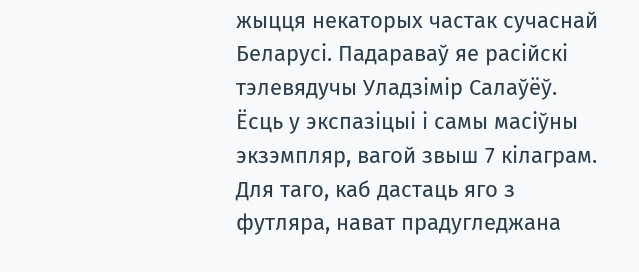жыцця некаторых частак сучаснай Беларусі. Падараваў яе расійскі тэлевядучы Уладзімір Салаўёў.
Ёсць у экспазіцыі і самы масіўны экзэмпляр, вагой звыш 7 кілаграм. Для таго, каб дастаць яго з футляра, нават прадугледжана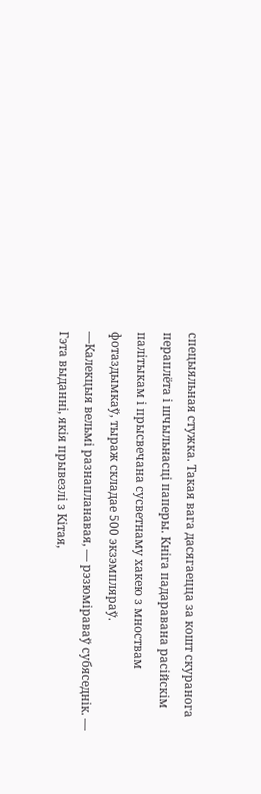спецыяльная стужка. Такая вага дасягаецца за кошт скуранога пераплёта і шчыльнасці паперы. Кніга падаравана расійскім палітыкам і прысвечана сусветнаму хакею з мноствам фотаздымкаў, тыраж складае 500 экзэмпляраў.
—Калекцыя вельмі разнапланавая, — рэзюміраваў субяседнік. — Гэта выданні, якія прывезлі з Кітая,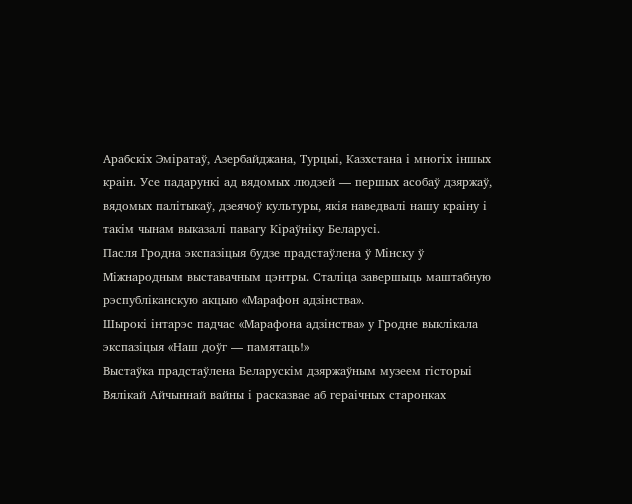Арабскіх Эміратаў, Азербайджана, Турцыі, Казхстана і многіх іншых краін. Усе падарункі ад вядомых людзей — першых асобаў дзяржаў, вядомых палітыкаў, дзеячоў культуры, якія наведвалі нашу краіну і такім чынам выказалі павагу Кіраўніку Беларусі.
Пасля Гродна экспазіцыя будзе прадстаўлена ў Мінску ў Міжнародным выставачным цэнтры. Сталіца завершыць маштабную рэспубліканскую акцыю «Марафон адзінства».
Шырокі інтарэс падчас «Марафона адзінства» у Гродне выклікала экспазіцыя «Наш доўг — памятаць!»
Выстаўка прадстаўлена Беларускім дзяржаўным музеем гісторыі Вялікай Айчыннай вайны і расказвае аб гераічных старонках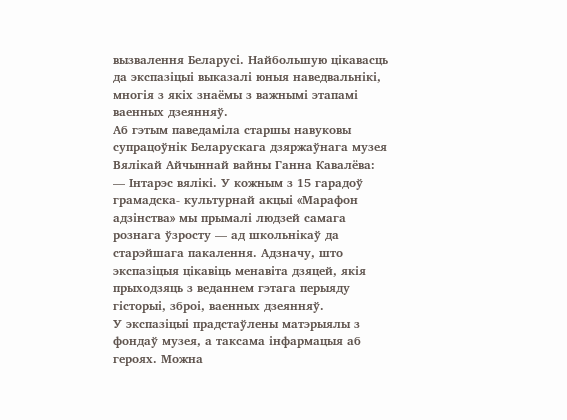вызвалення Беларусі. Найбольшую цікавасць да экспазіцыі выказалі юныя наведвальнікі, многія з якіх знаёмы з важнымі этапамі ваенных дзеянняў.
Аб гэтым паведаміла старшы навуковы супрацоўнік Беларускага дзяржаўнага музея Вялікай Айчыннай вайны Ганна Кавалёва:
— Інтарэс вялікі. У кожным з 15 гарадоў грамадска- культурнай акцыі «Марафон адзінства» мы прымалі людзей самага рознага ўзросту — ад школьнікаў да старэйшага пакалення. Адзначу, што экспазіцыя цікавіць менавіта дзяцей, якія прыходзяць з веданнем гэтага перыяду гісторыі, зброі, ваенных дзеянняў.
У экспазіцыі прадстаўлены матэрыялы з фондаў музея, а таксама інфармацыя аб героях. Можна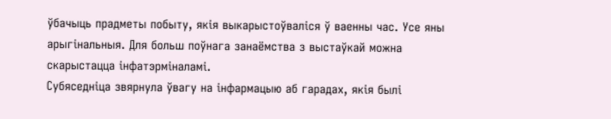ўбачыць прадметы побыту, якія выкарыстоўваліся ў ваенны час. Усе яны арыгінальныя. Для больш поўнага занаёмства з выстаўкай можна скарыстацца інфатэрміналамі.
Субяседніца звярнула ўвагу на інфармацыю аб гарадах, якія былі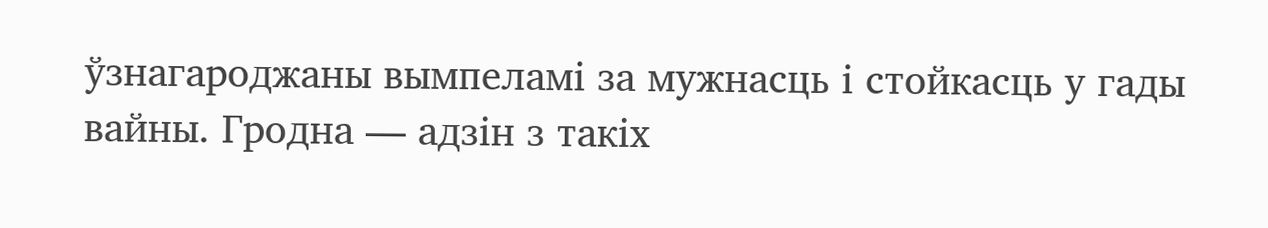ўзнагароджаны вымпеламі за мужнасць і стойкасць у гады вайны. Гродна — адзін з такіх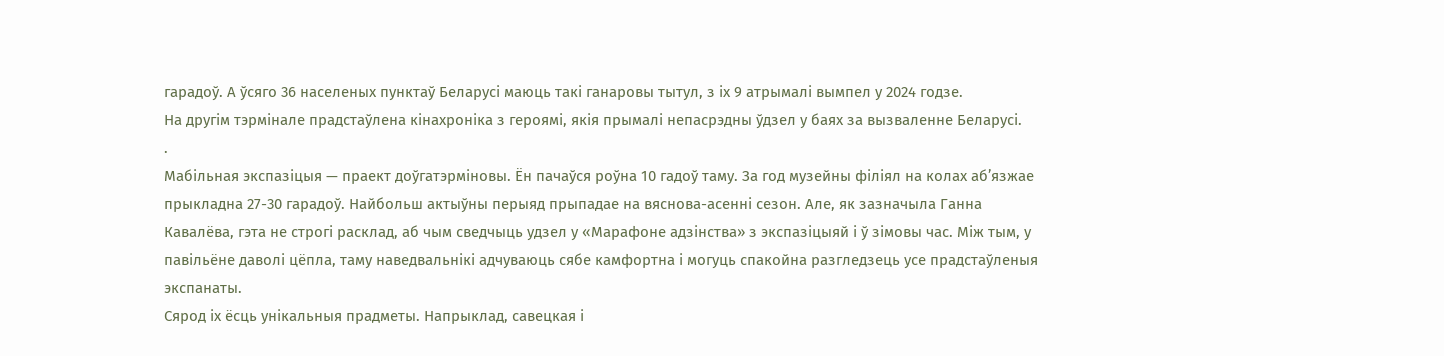гарадоў. А ўсяго 36 населеных пунктаў Беларусі маюць такі ганаровы тытул, з іх 9 атрымалі вымпел у 2024 годзе.
На другім тэрмінале прадстаўлена кінахроніка з героямі, якія прымалі непасрэдны ўдзел у баях за вызваленне Беларусі.
.
Мабільная экспазіцыя — праект доўгатэрміновы. Ён пачаўся роўна 10 гадоў таму. За год музейны філіял на колах аб’язжае прыкладна 27-30 гарадоў. Найбольш актыўны перыяд прыпадае на вяснова-асенні сезон. Але, як зазначыла Ганна Кавалёва, гэта не строгі расклад, аб чым сведчыць удзел у «Марафоне адзінства» з экспазіцыяй і ў зімовы час. Між тым, у павільёне даволі цёпла, таму наведвальнікі адчуваюць сябе камфортна і могуць спакойна разгледзець усе прадстаўленыя экспанаты.
Сярод іх ёсць унікальныя прадметы. Напрыклад, савецкая і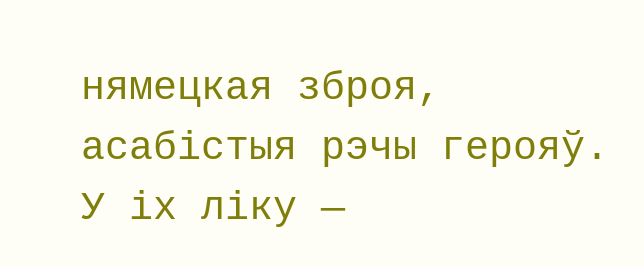нямецкая зброя, асабістыя рэчы герояў. У іх ліку —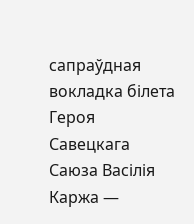сапраўдная вокладка білета Героя Савецкага Саюза Васілія Каржа —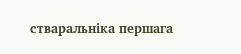стваральніка першага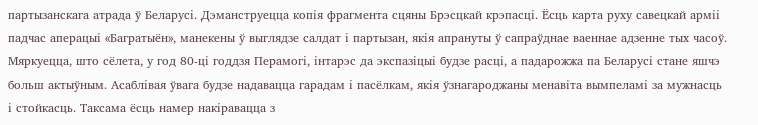партызанскага атрада ў Беларусі. Дэманструецца копія фрагмента сцяны Брэсцкай крэпасці. Ёсць карта руху савецкай арміі падчас аперацыі «Багратыён», манекены ў выглядзе салдат і партызан, якія апрануты ў сапраўднае ваеннае адзенне тых часоў.
Мяркуецца, што сёлета, у год 80-ці годдзя Перамогі, інтарэс да экспазіцыі будзе расці, а падарожжа па Беларусі стане яшчэ больш актыўным. Асаблівая ўвага будзе надавацца гарадам і пасёлкам, якія ўзнагароджаны менавіта вымпеламі за мужнасць і стойкасць. Таксама ёсць намер накіравацца з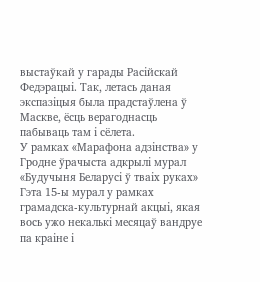выстаўкай у гарады Расійскай Федэрацыі. Так, летась даная экспазіцыя была прадстаўлена ў Маскве, ёсць верагоднасць пабываць там і сёлета.
У рамках «Марафона адзінства» у Гродне ўрачыста адкрылі мурал «Будучыня Беларусі ў тваіх руках»
Гэта 15-ы мурал у рамках грамадска-культурнай акцыі, якая вось ужо некалькі месяцаў вандруе па краіне і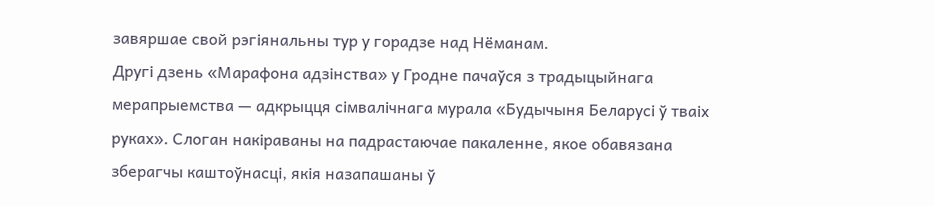завяршае свой рэгіянальны тур у горадзе над Нёманам.
Другі дзень «Марафона адзінства» у Гродне пачаўся з традыцыйнага мерапрыемства — адкрыцця сімвалічнага мурала «Будычыня Беларусі ў тваіх руках». Слоган накіраваны на падрастаючае пакаленне, якое обавязана зберагчы каштоўнасці, якія назапашаны ў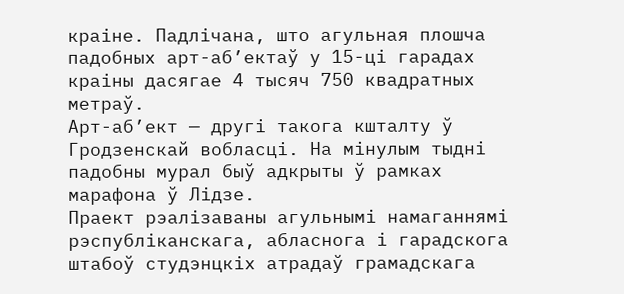краіне. Падлічана, што агульная плошча падобных арт-аб’ектаў у 15-ці гарадах краіны дасягае 4 тысяч 750 квадратных метраў.
Арт-аб’ект — другі такога кшталту ў Гродзенскай вобласці. На мінулым тыдні падобны мурал быў адкрыты ў рамках марафона ў Лідзе.
Праект рэалізаваны агульнымі намаганнямі рэспубліканскага, абласнога і гарадскога штабоў студэнцкіх атрадаў грамадскага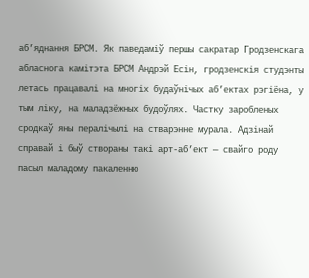аб’яднання БРСМ. Як паведаміў першы сакратар Гродзенскага абласнога камітэта БРСМ Андрэй Есін, гродзенскія студэнты летась працавалі на многіх будаўнічых аб’ектах рэгіёна, у тым ліку, на маладзёжных будоўлях. Частку заробленых сродкаў яны пералічылі на стварэнне мурала. Адзінай справай і быў створаны такі арт-аб’ект — свайго роду пасыл маладому пакаленню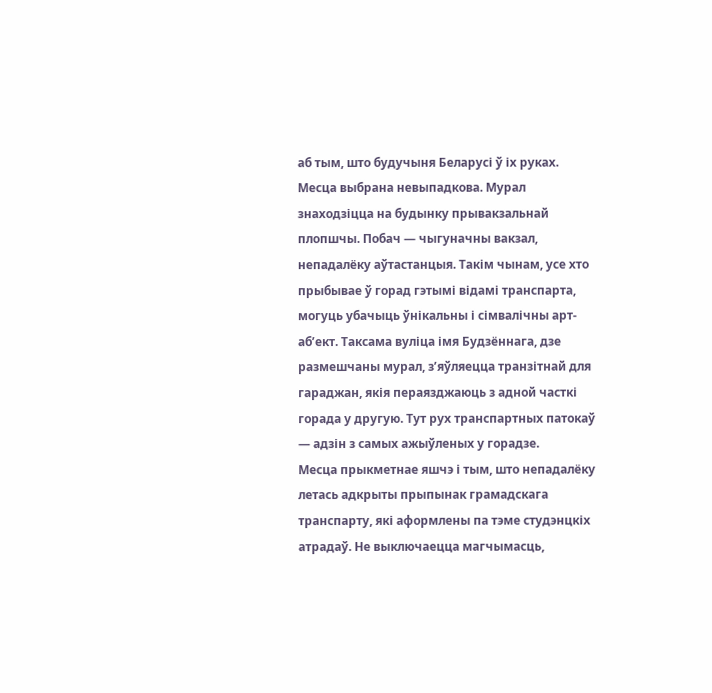аб тым, што будучыня Беларусі ў іх руках.
Месца выбрана невыпадкова. Мурал знаходзіцца на будынку прывакзальнай плопшчы. Побач — чыгуначны вакзал, непадалёку аўтастанцыя. Такім чынам, усе хто прыбывае ў горад гэтымі відамі транспарта, могуць убачыць ўнікальны і сімвалічны арт-аб’ект. Таксама вуліца імя Будзённага, дзе размешчаны мурал, з’яўляецца транзітнай для гараджан, якія пераязджаюць з адной часткі горада у другую. Тут рух транспартных патокаў — адзін з самых ажыўленых у горадзе.
Месца прыкметнае яшчэ і тым, што непадалёку летась адкрыты прыпынак грамадскага транспарту, які аформлены па тэме студэнцкіх атрадаў. Не выключаецца магчымасць,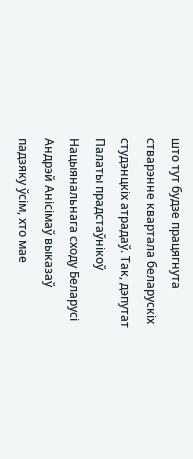што тут будзе працягнута стварэнне квартала беларускіх студэнцкіх атрадаў. Так, дэпутат Палаты прадстаўнікоў Нацыянальнага сходу Беларусі Андрэй Анісімаў выказаў падзяку ўсім, хто мае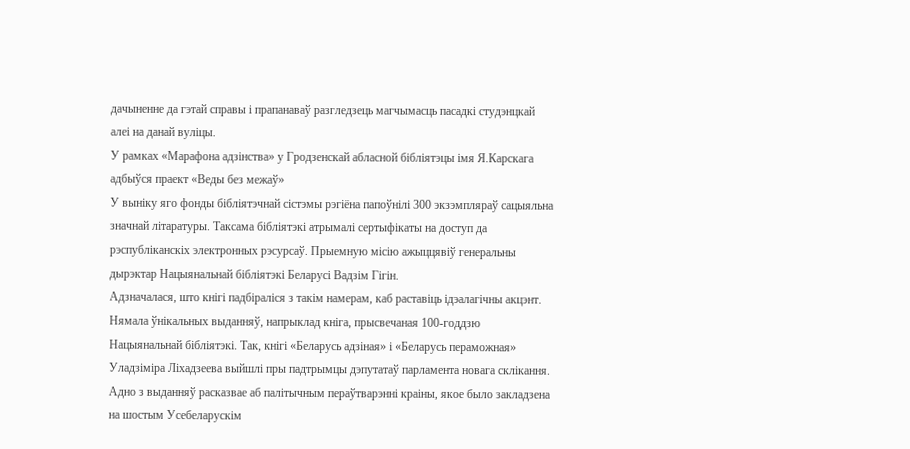дачыненне да гэтай справы і прапанаваў разгледзець магчымасць пасадкі студэнцкай алеі на данай вуліцы.
У рамках «Марафона адзінства» у Гродзенскай абласной бібліятэцы імя Я.Карскага адбыўся праект «Веды без межаў»
У выніку яго фонды бібліятэчнай сістэмы рэгіёна папоўнілі 300 экзэмпляраў сацыяльна значнай літаратуры. Таксама бібліятэкі атрымалі сертыфікаты на доступ да рэспубліканскіх электронных рэсурсаў. Прыемную місію ажыццявіў генеральны дырэктар Нацыянальнай бібліятэкі Беларусі Вадзім Гігін.
Адзначалася, што кнігі падбіраліся з такім намерам, каб раставіць ідэалагічны акцэнт. Нямала ўнікальных выданняў, напрыклад кніга, прысвечаная 100-годдзю Нацыянальнай бібліятэкі. Так, кнігі «Беларусь адзіная» і «Беларусь пераможная» Уладзіміра Ліхадзеева выйшлі пры падтрымцы дэпутатаў парламента новага склікання. Адно з выданняў расказвае аб палітычным пераўтварэнні краіны, якое было закладзена на шостым Усебеларускім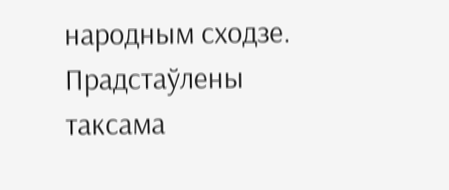народным сходзе. Прадстаўлены таксама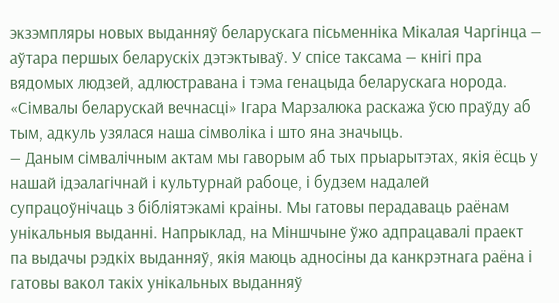экзэмпляры новых выданняў беларускага пісьменніка Мікалая Чаргінца — аўтара першых беларускіх дэтэктываў. У спісе таксама — кнігі пра вядомых людзей, адлюстравана і тэма генацыда беларускага норода. «Сімвалы беларускай вечнасці» Ігара Марзалюка раскажа ўсю праўду аб тым, адкуль узялася наша сімволіка і што яна значыць.
— Даным сімвалічным актам мы гаворым аб тых прыарытэтах, якія ёсць у нашай ідэалагічнай і культурнай рабоце, і будзем надалей супрацоўнічаць з бібліятэкамі краіны. Мы гатовы перадаваць раёнам унікальныя выданні. Напрыклад, на Міншчыне ўжо адпрацавалі праект па выдачы рэдкіх выданняў, якія маюць адносіны да канкрэтнага раёна і гатовы вакол такіх унікальных выданняў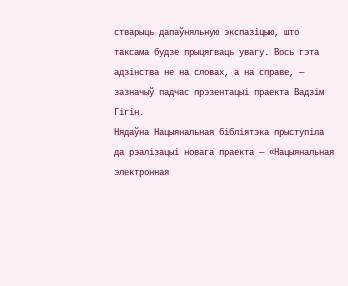стварыць дапаўняльную экспазіцыю, што таксама будзе прыцягваць увагу. Вось гэта адзінства не на словах, а на справе, — зазначыў падчас прэзентацыі праекта Вадзім Гігін.
Нядаўна Нацыянальная бібліятэка прыступіла да рэалізацыі новага праекта — «Нацыянальная электронная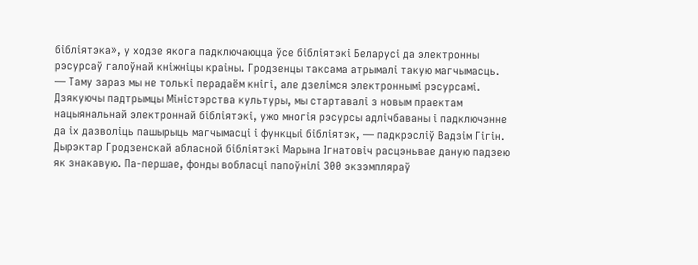бібліятэка», у ходзе якога падключаюцца ўсе бібліятэкі Беларусі да электронны рэсурсаў галоўнай кніжніцы краіны. Гродзенцы таксама атрымалі такую магчымасць.
— Таму зараз мы не толькі перадаём кнігі, але дзелімся электроннымі рэсурсамі. Дзякуючы падтрымцы Міністэрства культуры, мы стартавалі з новым праектам нацыянальнай электроннай бібліятэкі, ужо многія рэсурсы адлічбаваны і падключэнне да іх дазволіць пашырыць магчымасці і функцыі бібліятэк, — падкрэсліў Вадзім Гігін.
Дырэктар Гродзенскай абласной бібліятэкі Марына Ігнатовіч расцэньвае даную падзею як знакавую. Па-першае, фонды вобласці папоўнілі 300 экзэмпляраў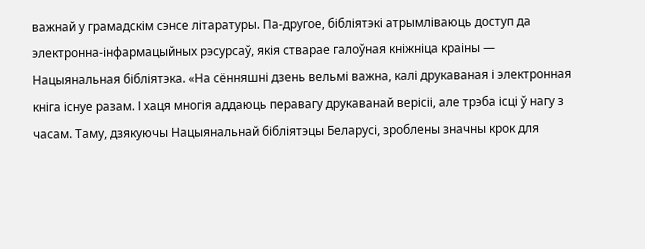важнай у грамадскім сэнсе літаратуры. Па-другое, бібліятэкі атрымліваюць доступ да электронна-інфармацыйных рэсурсаў, якія стварае галоўная кніжніца краіны — Нацыянальная бібліятэка. «На сённяшні дзень вельмі важна, калі друкаваная і электронная кніга існуе разам. І хаця многія аддаюць перавагу друкаванай верісіі, але трэба ісці ў нагу з часам. Таму, дзякуючы Нацыянальнай бібліятэцы Беларусі, зроблены значны крок для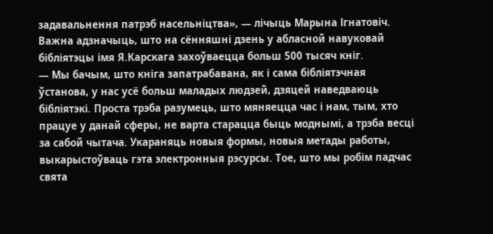задавальнення патрэб насельніцтва», — лічыць Марына Ігнатовіч.
Важна адзначыць, што на сённяшні дзень у абласной навуковай бібліятэцы імя Я.Карскага захоўваецца больш 500 тысяч кніг.
— Мы бачым, што кніга запатрабавана, як і сама бібліятэчная ўстанова, у нас усё больш маладых людзей, дзяцей наведваюць бібліятэкі. Проста трэба разумець, што мяняецца час і нам, тым, хто працуе у данай сферы, не варта старацца быць моднымі, а трэба весці за сабой чытача. Укараняць новыя формы, новыя метады работы, выкарыстоўваць гэта электронныя рэсурсы. Тое, што мы робім падчас свята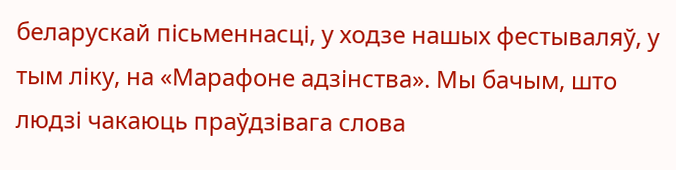беларускай пісьменнасці, у ходзе нашых фестываляў, у тым ліку, на «Марафоне адзінства». Мы бачым, што людзі чакаюць праўдзівага слова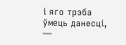і яго трэба ўмець данесці, —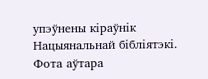упэўнены кіраўнік Нацыянальнай бібліятэкі.
Фота аўтара